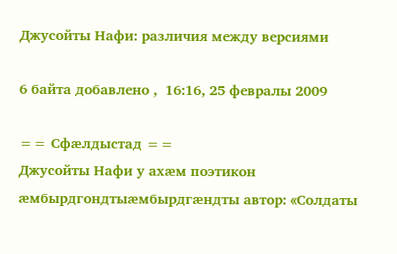Джусойты Нафи: различия между версиями

6 байта добавлено ,  16:16, 25 февралы 2009

== Сфæлдыстад ==
Джусойты Нафи у ахæм поэтикон æмбырдгондтыæмбырдгæндты автор: «Солдаты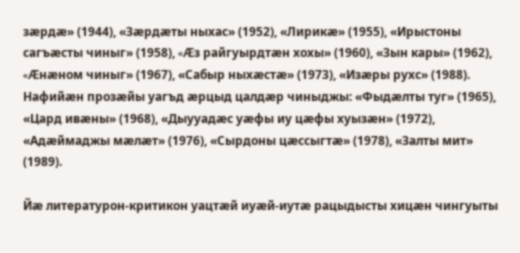зæрдæ» (1944), «Зæрдæты ныхас» (1952), «Лирикæ» (1955), «Ирыстоны сагъæсты чиныг» (1958), «Æз райгуырдтæн хохы» (1960), «Зын кары» (1962), «Æнæном чиныг» (1967), «Сабыр ныхæстæ» (1973), «Изæры рухс» (1988). Нафийæн прозæйы уагъд æрцыд цалдæр чиныджы: «Фыдæлты туг» (1965), «Цард ивæны» (1968), «Дыууадæс уæфы иу цæфы хуызæн» (1972), «Адæймаджы мæлæт» (1976), «Сырдоны цæссыгтæ» (1978), «Залты мит» (1989).

Йæ литературон-критикон уацтæй иуæй-иутæ рацыдысты хицæн чингуыты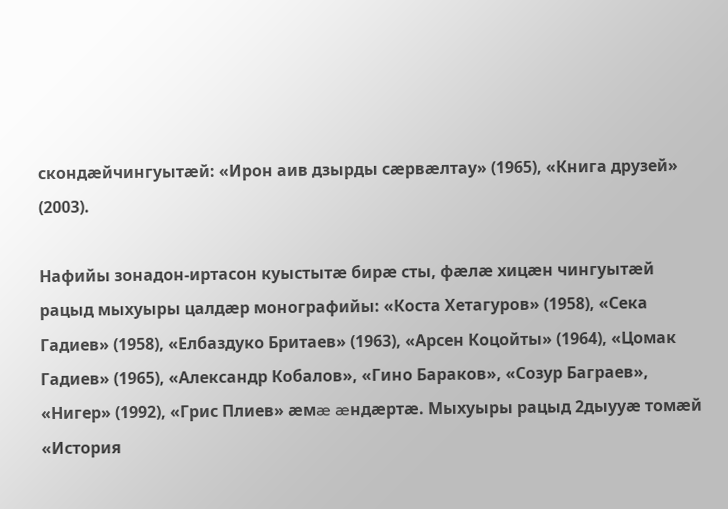скондæйчингуытæй: «Ирон аив дзырды сæрвæлтау» (1965), «Книга друзей» (2003).

Нафийы зонадон-иртасон куыстытæ бирæ сты, фæлæ хицæн чингуытæй рацыд мыхуыры цалдæр монографийы: «Коста Хетагуров» (1958), «Сека Гадиев» (1958), «Елбаздуко Бритаев» (1963), «Арсен Коцойты» (1964), «Цомак Гадиев» (1965), «Александр Кобалов», «Гино Бараков», «Созур Баграев», «Нигер» (1992), «Грис Плиев» æмæ æндæртæ. Мыхуыры рацыд 2дыууæ томæй «История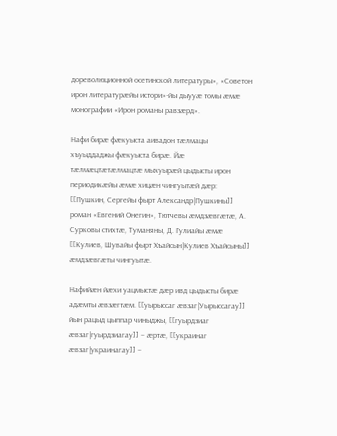дореволюционной осетинской литературы», «Советон ирон литературæйы истори»-йы дыууæ томы æмæ монографии «Ирон романы равзæрд».

Нафи бирæ фæкуыста аивадон тæлмацы хъуыддаджы фæкуыста бирæ. Йæ тæлмæцтæтæлмацтæ мыхуырæй цыдысты ирон периодикæйы æмæ хицæн чингуытæй дæр: [[Пушкин, Сергейы фырт Александр|Пушкины]] роман «Евгений Онегин», Тютчевы æмдзæвгæтæ, А. Сурковы стихтæ, Туманяны, Д. Гулиайы æмæ [[Кулиев, Шувайы фырт Хъайсын|Кулиев Хъайсыны]] æмдзæвгæты чингуытæ.

Нафийæн йæхи уацмыстæ дæр ивд цыдысты бирæ адæмты æвзæгтæм. [[уырыссаг æвзаг|Уырыссагау]] йын рацыд цыппар чиныджы, [[гуырдзиаг æвзаг|гуырдзиагау]] – æртæ, [[украинаг æвзаг|украинагау]] –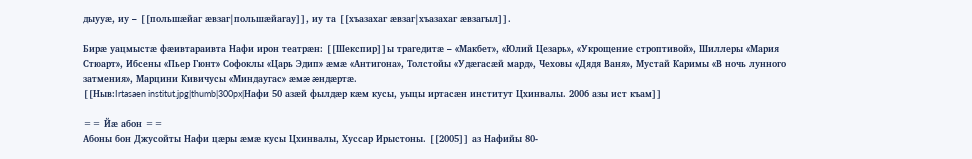дыууæ, иу – [[польшæйаг æвзаг|польшæйагау]], иу та [[хъазахаг æвзаг|хъазахаг æвзагыл]].

Бирæ уацмыстæ фæивтараивта Нафи ирон театрæн: [[Шекспир]]ы трагедитæ – «Макбет», «Юлий Цезарь», «Укрощение строптивой», Шиллеры «Мария Стюарт», Ибсены «Пьер Гюнт» Софоклы «Царь Эдип» æмæ «Антигона», Толстойы «Удæгасæй мард», Чеховы «Дядя Ваня», Мустай Каримы «В ночь лунного затмения», Марцини Кивичусы «Миндаугас» æмæ æндæртæ.
[[Ныв:Irtasaen institut.jpg|thumb|300px|Нафи 50 азæй фылдæр кæм кусы, уыцы иртасæн институт Цхинвалы. 2006 азы ист къам]]

== Йæ абон ==
Абоны бон Джусойты Нафи цæры æмæ кусы Цхинвалы, Хуссар Ирыстоны. [[2005]] аз Нафийы 80-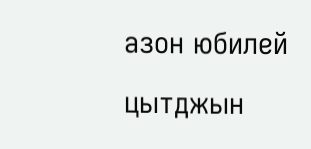азон юбилей цытджын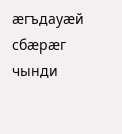æгъдауæй сбæрæг чынди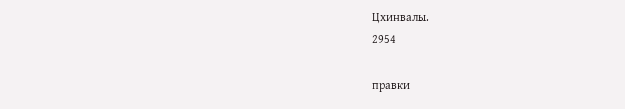Цхинвалы.
2954

правки